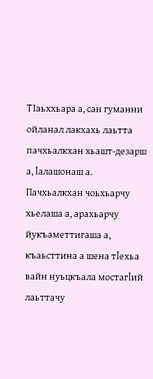ТІаьххьара а, сан гуманни ойланал лакхахь лаьтта пачхьалкхан хьашт-дезарш а, ӏалашонаш а. Пачхьалкхан чоьхьарчу хьелаша а, арахьарчу йукъаметтигаша а, къаьсттина а шена тӏехьа вайн нуьцкъала мостагӏий лаьттачу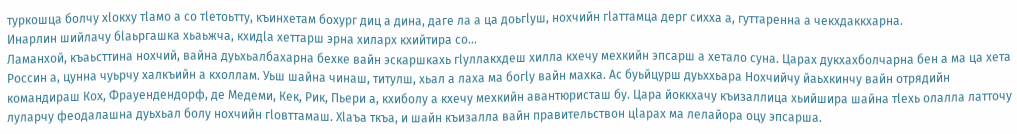туркошца болчу хӏокху тӏамо а со тӏетоьтту, къинхетам бохург диц а дина, даге ла а ца доьгӏуш, нохчийн гӏаттамца дерг сихха а, гуттаренна а чекхдаккхарна.
Инарлин шийлачу бӏаьргашка хьаьжча, кхидӏа хеттарш эрна хиларх кхийтира со…
Ламанхой, къаьсттина нохчий, вайна дуьхьалбахарна бехке вайн эскаршкахь гӏуллакхдеш хилла кхечу мехкийн эпсарш а хетало суна. Царах дукхахболчарна бен а ма ца хета Россин а, цунна чуьрчу халкъийн а кхоллам. Уьш шайна чинаш, титулш, хьал а лаха ма богӏу вайн махка. Ас буьйцурш дуьххьара Нохчийчу йаьхкинчу вайн отрядийн командираш Кох, Фрауендендорф, де Медеми, Кек, Рик, Пьери а, кхиболу а кхечу мехкийн авантюристаш бу. Цара йоккхачу къизаллица хьийшира шайна тӏехь олалла латточу луларчу феодалашна дуьхьал болу нохчийн гӏовттамаш. Хӏаъа ткъа, и шайн къизалла вайн правительствон цӏарах ма лелайора оцу эпсарша.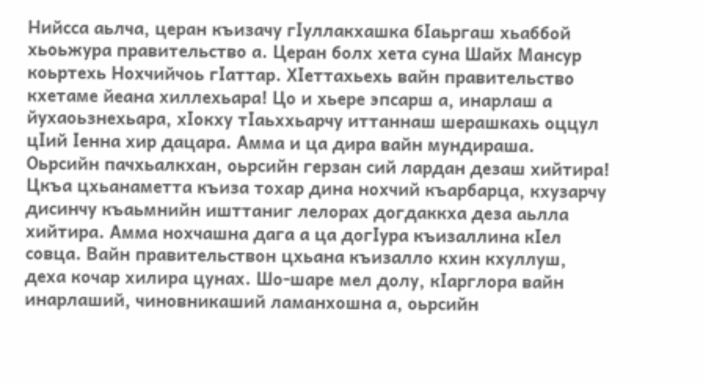Нийсса аьлча, церан къизачу гӏуллакхашка бӏаьргаш хьаббой хьоьжура правительство а. Церан болх хета суна Шайх Мансур коьртехь Нохчийчоь гӏаттар. Хӏеттахьехь вайн правительство кхетаме йеана хиллехьара! Цо и хьере эпсарш а, инарлаш а йухаоьзнехьара, хӏокху тӏаьххьарчу иттаннаш шерашкахь оццул цӏий ӏенна хир дацара. Амма и ца дира вайн мундираша. Оьрсийн пачхьалкхан, оьрсийн герзан сий лардан дезаш хийтира! Цкъа цхьанаметта къиза тохар дина нохчий къарбарца, кхузарчу дисинчу къаьмнийн ишттаниг лелорах догдаккха деза аьлла хийтира. Амма нохчашна дага а ца догӏура къизаллина кӏел совца. Вайн правительствон цхьана къизалло кхин кхуллуш, деха кочар хилира цунах. Шо-шаре мел долу, кӏарглора вайн инарлаший, чиновникаший ламанхошна а, оьрсийн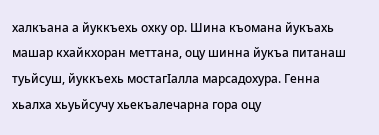халкъана а йуккъехь охку ор. Шина къомана йукъахь машар кхайкхоран меттана, оцу шинна йукъа питанаш туьйсуш, йуккъехь мостагӏалла марсадохура. Генна хьалха хьуьйсучу хьекъалечарна гора оцу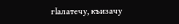гӏалатечу, къизачу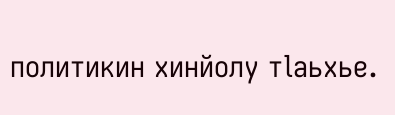политикин хинйолу тӏаьхье.